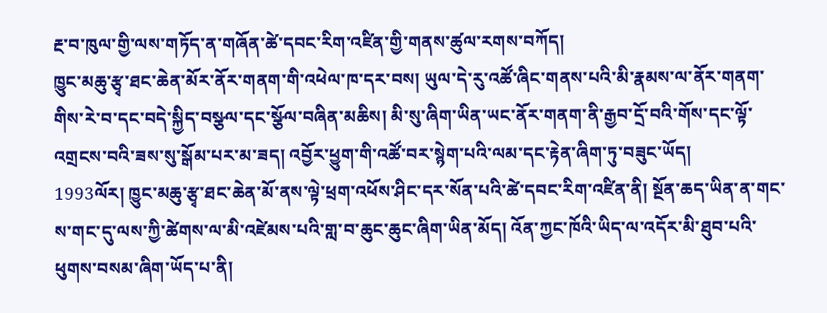རྔ་བ་ཁུལ་གྱི་ལས་གཏོད་ན་གཞོན་ཚེ་དབང་རིག་འཛིན་གྱི་གནས་ཚུལ་རགས་བཀོད།
ཁྱུང་མཆུ་རྩྭ་ཐང་ཆེན་མོར་ནོར་གནག་གི་འཕེལ་ཁ་དར་བས། ཡུལ་དེ་རུ་འཚོ་ཞིང་གནས་པའི་མི་རྣམས་ལ་ནོར་གནག་གིས་རེ་བ་དང་བདེ་སྐྱིད་བསྩལ་དང་སྩོལ་བཞིན་མཆིས། མི་སུ་ཞིག་ཡིན་ཡང་ནོར་གནག་ནི་རྒྱབ་དྲོ་བའི་གོས་དང་ལྟོ་འགྲངས་བའི་ཟས་སུ་སྒོམ་པར་མ་ཟད། འབྱོར་ཕྱུག་གི་འཚོ་བར་སྙེག་པའི་ལམ་དང་རྟེན་ཞིག་ཏུ་བཟུང་ཡོད།
1993ལོར། ཁྱུང་མཆུ་རྩྭ་ཐང་ཆེན་མོ་ནས་ལྟེ་ཕྲག་འཕོས་ཤིང་དར་སོན་པའི་ཚེ་དབང་རིག་འཛིན་ནི། སྔོན་ཆད་ཡིན་ན་གང་ས་གང་དུ་ལས་ཀྱི་ཚེགས་ལ་མི་འཛེམས་པའི་གླ་བ་ཆུང་ཆུང་ཞིག་ཡིན་མོད། འོན་ཀྱང་ཁོའི་ཡིད་ལ་འདོར་མི་ཐུབ་པའི་ཕུགས་བསམ་ཞིག་ཡོད་པ་ནི།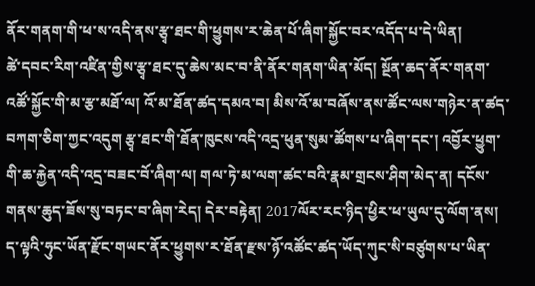ནོར་གནག་གི་ཕ་ས་འདི་ནས་རྩྭ་ཐང་གི་ཕྱུགས་ར་ཆེན་པོ་ཞིག་སྐྱོང་བར་འདོད་པ་དེ་ཡིན།
ཚེ་དབང་རིག་འཛིན་གྱིས་རྩྭ་ཐང་དུ་ཆེས་མང་བ་ནི་ནོར་གནག་ཡིན་མོད། སྔོན་ཆད་ནོར་གནག་འཚོ་སྐྱོང་གི་མ་རྩ་མཐོ་ལ། འོ་མ་ཐོན་ཚད་དམའ་བ། མིས་འོ་མ་བཞོས་ནས་ཚོང་ལས་གཉེར་ན་ཚད་བཀག་ཅིག་ཀྱང་འདུག རྩྭ་ཐང་གི་ཐོན་ཁུངས་འདི་འདྲ་ཕུན་སུམ་ཚོགས་པ་ཞིག་དང་། འབྱོར་ཕྱུག་གི་ཆ་རྐྱེན་འདི་འདྲ་བཟང་བོ་ཞིག་ལ། གལ་ཏེ་མ་ལག་ཚང་བའི་རྣམ་གྲངས་ཤིག་མེད་ན། དངོས་གནས་ཆུད་ཟོས་སུ་བཏང་བ་ཞིག་རེད། དེར་བརྟེན། 2017ལོར་རང་ཉིད་ཕྱིར་ཕ་ཡུལ་དུ་ལོག་ནས། ད་ལྟའི་ཧུང་ཡོན་རྫོང་གཡང་ནོར་ཕྱུགས་ར་ཐོན་རྫས་ཉོ་འཚོང་ཚད་ཡོད་ཀུང་སི་བཙུགས་པ་ཡིན་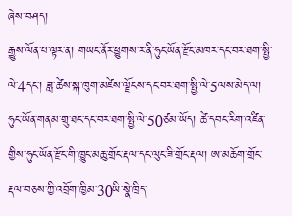ཞེས་བཤད།
རྒྱུས་ལོན་པ་ལྟར་ན། གཡང་ནོར་ཕྱུགས་ར་ནི་ཧུང་ཡོན་རྫོང་མཁར་དང་བར་ཐག་སྤྱི་ལེ་4དང་། ཟླ་ཚེས་སྐ་ཁུག་མཛེས་ལྗོངས་དང་བར་ཐག་སྤྱི་ལེ་5ལས་མེད་ལ། ཧུང་ཡོན་གནམ་གྲུ་ཐང་དང་བར་ཐག་སྤྱི་ལེ་50ཙམ་ཡོད། ཚེ་དབང་རིག་འཛིན་གྱིས་ཧུང་ཡོན་རྫོང་གི་ཁྱུང་མཆུ་གྲོང་རྡལ་དང་ལུང་ཟི་གྲོང་རྡལ། ཨ་མཆོག་གྲོང་རྡལ་བཅས་ཀྱི་འབྲོག་ཁྱིམ་30ཡི་སྣེ་ཁྲིད་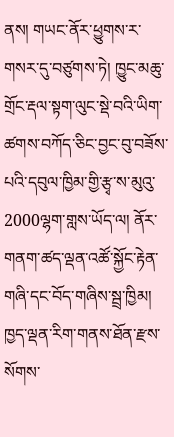ནས། གཡང་ནོར་ཕྱུགས་ར་གསར་དུ་བཙུགས་ཏེ། ཁྱུང་མཆུ་གྲོང་རྡལ་སྟག་ལུང་སྡེ་བའི་ཡིག་ཚགས་བཀོད་ཅིང་བྱང་བུ་བཟོས་པའི་དབུལ་ཁྱིམ་གྱི་རྩྭ་ས་མུའུ་2000ལྷག་གླས་ཡོད་ལ། ནོར་གནག་ཚད་ལྡན་འཚོ་སྐྱོང་རྟེན་གཞི་དང་བོད་གཞིས་སྦྲ་ཁྱིམ། ཁྱད་ལྡན་རིག་གནས་ཐོན་རྫས་སོགས་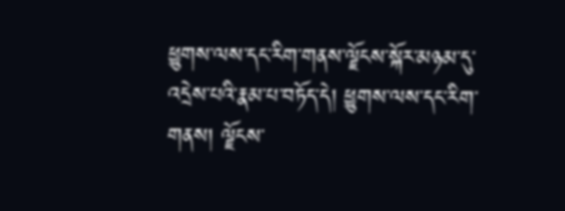ཕྱུགས་ལས་དང་རིག་གནས་ལྗོངས་སྐོར་མཉམ་དུ་འདྲེས་པའི་རྣམ་པ་བཏོད་དེ། ཕྱུགས་ལས་དང་རིག་གནས། ལྗོངས་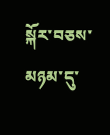སྐོར་བཅས་མཉམ་དུ་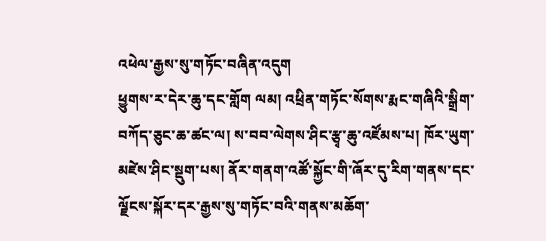འཕེལ་རྒྱས་སུ་གཏོང་བཞིན་འདུག
ཕྱུགས་ར་དེར་ཆུ་དང་གློག ལམ། འཕྲིན་གཏོང་སོགས་རྨང་གཞིའི་སྒྲིག་བཀོད་ཅུང་ཆ་ཚང་ལ། ས་བབ་ལེགས་ཤིང་རྩྭ་ཆུ་འཛོམས་པ། ཁོར་ཡུག་མཛེས་ཤིང་སྡུག་པས། ནོར་གནག་འཚོ་སྐྱོང་གི་ཞོར་དུ་རིག་གནས་དང་ལྗོངས་སྐོར་དར་རྒྱས་སུ་གཏོང་བའི་གནས་མཆོག་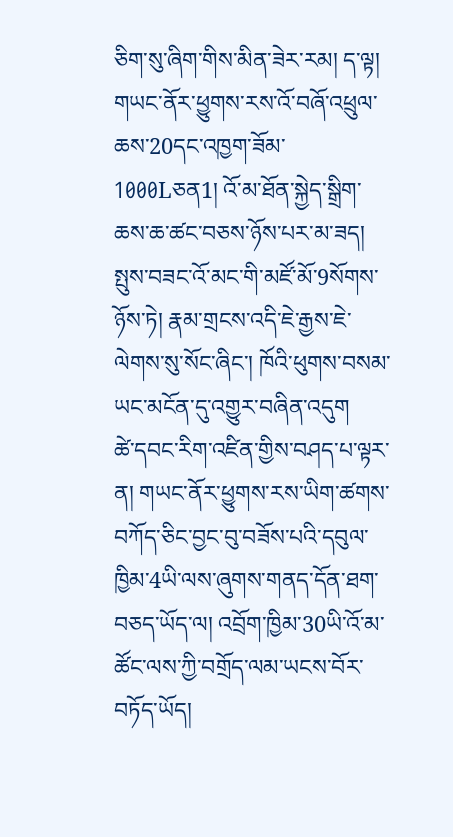ཅིག་སུ་ཞིག་གིས་མིན་ཟེར་རམ། ད་ལྟ། གཡང་ནོར་ཕྱུགས་རས་འོ་བཞོ་འཕྲུལ་ཆས་20དང་འཁྱག་ཟོམ་1000Lཅན1། འོ་མ་ཐོན་སྐྱེད་སྒྲིག་ཆས་ཆ་ཚང་བཅས་ཉོས་པར་མ་ཟད། སྤུས་བཟང་འོ་མང་གི་མཛོ་མོ་9སོགས་ཉོས་ཏེ། རྣམ་གྲངས་འདི་ཇེ་རྒྱས་ཇེ་ལེགས་སུ་སོང་ཞིང་། ཁོའི་ཕུགས་བསམ་ཡང་མངོན་དུ་འགྱུར་བཞིན་འདུག
ཚེ་དབང་རིག་འཛིན་གྱིས་བཤད་པ་ལྟར་ན། གཡང་ནོར་ཕྱུགས་རས་ཡིག་ཚགས་བཀོད་ཅིང་བྱང་བུ་བཟོས་པའི་དབུལ་ཁྱིམ་4ཡི་ལས་ཞུགས་གནད་དོན་ཐག་བཅད་ཡོད་ལ། འབྲོག་ཁྱིམ་30ཡི་འོ་མ་ཚོང་ལས་ཀྱི་བགྲོད་ལམ་ཡངས་བོར་བཏོད་ཡོད།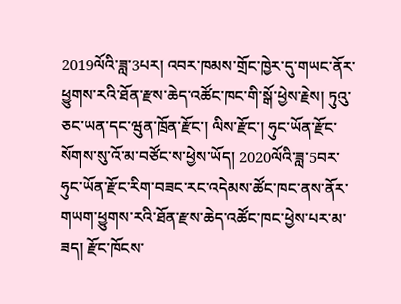2019ལོའི་ཟླ་3པར། འབར་ཁམས་གྲོང་ཁྱེར་དུ་གཡང་ནོར་ཕྱུགས་རའི་ཐོན་རྫས་ཆེད་འཚོང་ཁང་གི་སྒོ་ཕྱེས་རྗེས། ཏུའུ་ཅང་ཡན་དང་ཝུན་ཁྲོན་རྫོང་། ལིས་རྫོང་། ཧུང་ཡོན་རྫོང་སོགས་སུ་འོ་མ་བཙོང་ས་ཕྱེས་ཡོད། 2020ལོའི་ཟླ་5བར་ཧུང་ཡོན་རྫོང་རིག་བཟང་རང་འདེམས་ཚོང་ཁང་ནས་ནོར་གཡག་ཕྱུགས་རའི་ཐོན་རྫས་ཆེད་འཚོང་ཁང་ཕྱེས་པར་མ་ཟད། རྫོང་ཁོངས་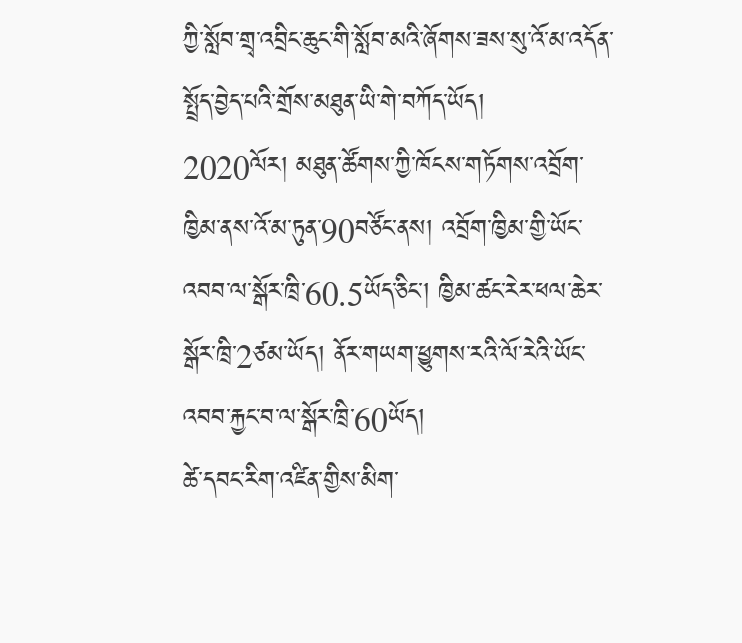ཀྱི་སློབ་གྲྭ་འབྲིང་ཆུང་གི་སློབ་མའི་ཞོགས་ཟས་སུ་འོ་མ་འདོན་སྤྲོད་བྱེད་པའི་གྲོས་མཐུན་ཡི་གེ་བཀོད་ཡོད།
2020ལོར། མཐུན་ཚོགས་ཀྱི་ཁོངས་གཏོགས་འབྲོག་ཁྱིམ་ནས་འོ་མ་ཏུན་90བཙོང་ནས། འབྲོག་ཁྱིམ་གྱི་ཡོང་འབབ་ལ་སྒོར་ཁྲི་60.5ཡོད་ཅིང་། ཁྱིམ་ཚང་རེར་ཕལ་ཆེར་སྒོར་ཁྲི་2ཙམ་ཡོད། ནོར་གཡག་ཕྱུགས་རའི་ལོ་རེའི་ཡོང་འབབ་རྐྱང་བ་ལ་སྒོར་ཁྲི་60ཡོད།
ཚེ་དབང་རིག་འཛིན་གྱིས་མིག་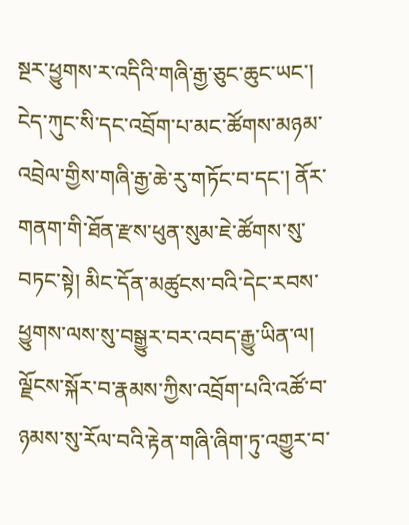སྔར་ཕྱུགས་ར་འདིའི་གཞི་རྒྱ་ཅུང་ཆུང་ཡང་། ངེད་ཀུང་སི་དང་འབྲོག་པ་མང་ཚོགས་མཉམ་འབྲེལ་གྱིས་གཞི་རྒྱ་ཆེ་རུ་གཏོང་བ་དང་། ནོར་གནག་གི་ཐོན་རྫས་ཕུན་སུམ་ཇེ་ཚོགས་སུ་བཏང་སྟེ། མིང་དོན་མཚུངས་བའི་དེང་རབས་ཕྱུགས་ལས་སུ་བསྒྱུར་བར་འབད་རྒྱུ་ཡིན་ལ། ལྗོངས་སྐོར་བ་རྣམས་ཀྱིས་འབྲོག་པའི་འཚོ་བ་ཉམས་སུ་རོལ་བའི་རྟེན་གཞི་ཞིག་ཏུ་འགྱུར་བ་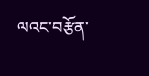ལའང་བརྩོན་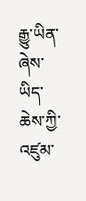རྒྱུ་ཡིན་ཞེས་ཡིད་ཆེས་ཀྱི་འཛུམ་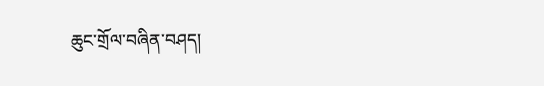ཆུང་གྲོལ་བཞིན་བཤད།